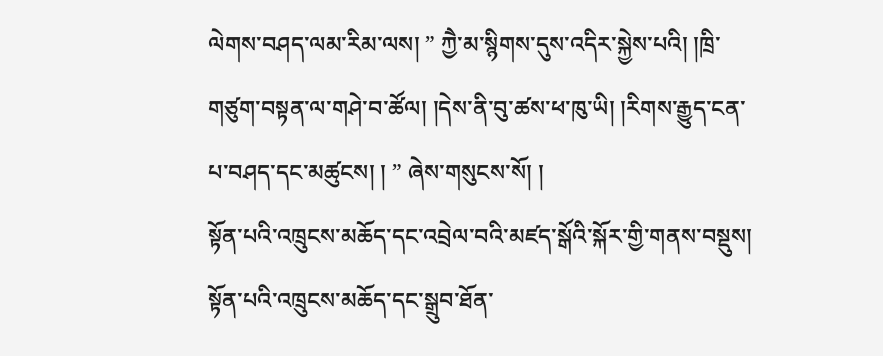ལེགས་བཤད་ལམ་རིམ་ལས། ” ཀྱཻ་མ་སྙིགས་དུས་འདིར་སྐྱེས་པའི། །ཁྲི་གཙུག་བསྟན་ལ་གཤེ་བ་ཚོལ། །དེས་ནི་བུ་ཚས་ཕ་ཁུ་ཡི། །རིགས་རྒྱུད་ངན་པ་བཤད་དང་མཚུངས། ། ” ཞེས་གསུངས་སོ། །
སྟོན་པའི་འཁྲུངས་མཆོད་དང་འབྲེལ་བའི་མཛད་སྒོའི་སྐོར་གྱི་གནས་བསྡུས།
སྟོན་པའི་འཁྲུངས་མཆོད་དང་སྒྲུབ་ཐོན་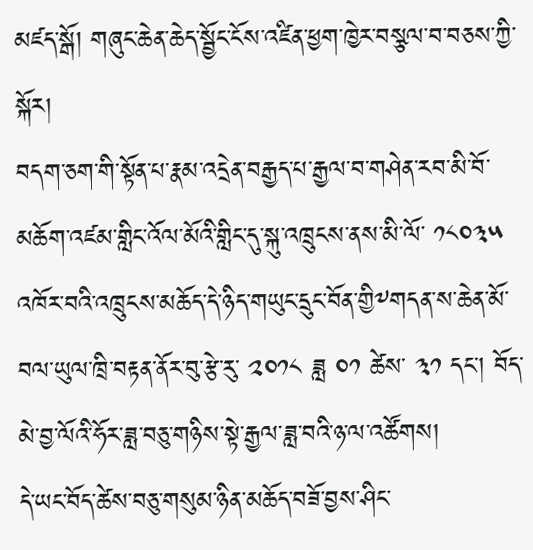མཛད་སྒོ། གཞུང་ཆེན་ཆེད་སྦྱོང་ངོས་འཛིན་ཕྱག་ཁྱེར་བསྩལ་བ་བཅས་ཀྱི་སྐོར།
བདག་ཅག་གི་སྟོན་པ་རྣམ་འདྲེན་བརྒྱད་པ་རྒྱལ་བ་གཤེན་རབ་མི་བོ་མཆོག་འཛམ་གླིང་འོལ་མོའི་གླིང་དུ་སྐུ་འཁྲུངས་ནས་མི་ལོ་ ༡༨༠༣༥ འཁོར་བའི་འཁྲུངས་མཆོད་དེ་ཉིད་གཡུང་དྲུང་བོན་གྱི༸གདན་ས་ཆེན་མོ་བལ་ཡུལ་ཁྲི་བརྟན་ནོར་བུ་རྩེ་རུ་ ༢༠༡༨ ཟླ ༠༡ ཚེས་ ༣༡ དང་། བོད་མེ་བྱ་ལོའི་ཧོར་ཟླ་བཅུ་གཉིས་སྟེ་རྒྱལ་ཟླ་བའི་ཉ་ལ་འཚོགས།
དེ་ཡང་བོད་ཚེས་བཅུ་གསུམ་ཉིན་མཆོད་བཟོ་བྱས་ཤིང་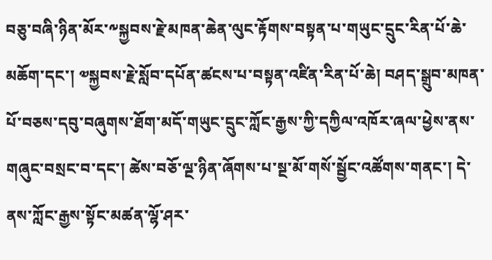བཅུ་བཞི་ཉིན་མོར་༸སྐྱབས་རྗེ་མཁན་ཆེན་ལུང་རྟོགས་བསྟན་པ་གཡུང་དྲུང་རིན་པོ་ཆེ་མཆོག་དང་། ༧སྐྱབས་རྗེ་སློབ་དཔོན་ཚངས་པ་བསྟན་འཛིན་རིན་པོ་ཆེ། བཤད་སྒྲུབ་མཁན་པོ་བཅས་དབུ་བཞུགས་ཐོག་མདོ་གཡུང་དྲུང་ཀློང་རྒྱས་ཀྱི་དཀྱིལ་འཁོར་ཞལ་ཕྱེས་ནས་གཞུང་བསྲང་བ་དང་། ཚེས་བཅོ་ལྔ་ཉིན་ཞོགས་པ་སྔ་མོ་གསོ་སྦྱོང་འཚོགས་གནང་། དེ་ནས་ཀློང་རྒྱས་སྟོང་མཚན་ལྷོ་ཤར་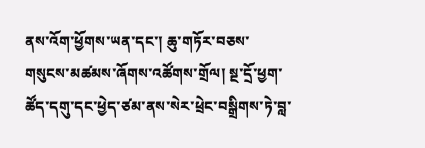ནས་འོག་ཕྱོགས་ཡན་དང་། ཆུ་གཏོར་བཅས་གསུངས་མཚམས་ཞོགས་འཚོགས་གྲོལ། སྔ་དྲོ་ཕྱག་ཚོད་དགུ་དང་ཕྱེད་ཙམ་ནས་སེར་ཕྲེང་བསྒྲིགས་ཏེ་བླ་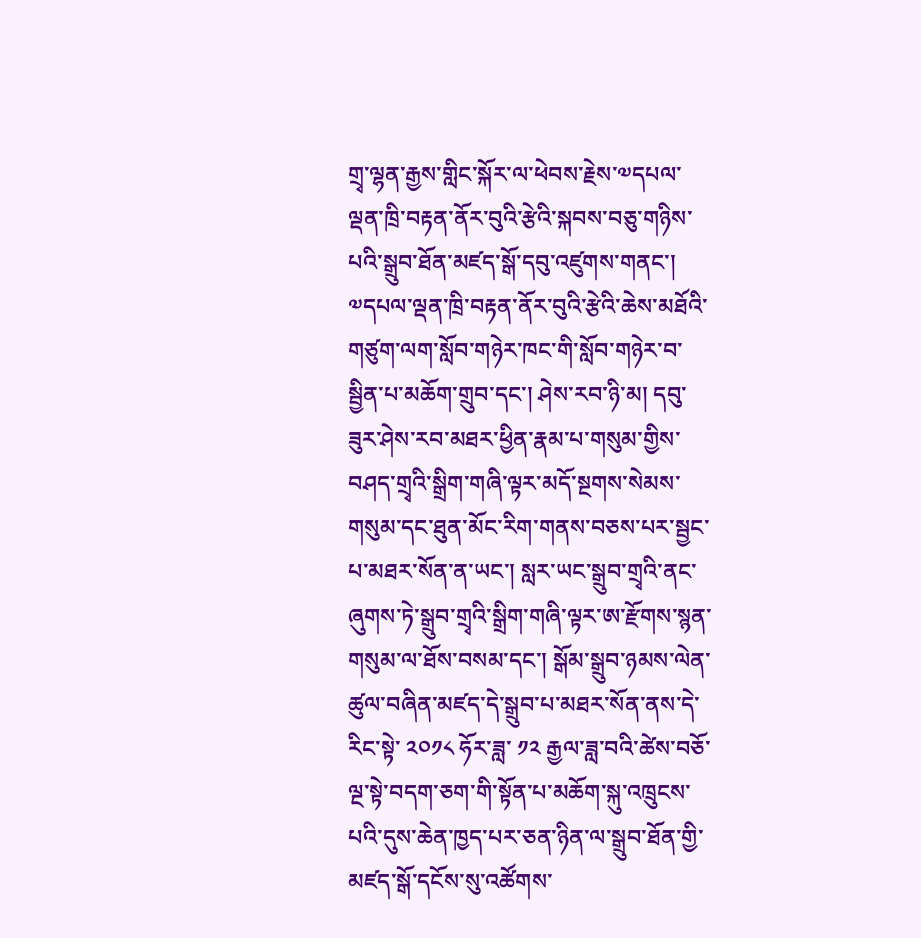གྲྭ་ལྷན་རྒྱས་གླིང་སྐོར་ལ་ཕེབས་རྗེས་༧དཔལ་ལྡན་ཁྲི་བརྟན་ནོར་བུའི་རྩེའི་སྐབས་བཅུ་གཉིས་པའི་སྒྲུབ་ཐོན་མཛད་སྒོ་དབུ་འཛུགས་གནང་།
༧དཔལ་ལྡན་ཁྲི་བརྟན་ནོར་བུའི་རྩེའི་ཆེས་མཐོའི་གཙུག་ལག་སློབ་གཉེར་ཁང་གི་སློབ་གཉེར་བ་སྦྱིན་པ་མཆོག་གྲུབ་དང་། ཤེས་རབ་ཉི་མ། དབུ་ཟུར་ཤེས་རབ་མཐར་ཕྱིན་རྣམ་པ་གསུམ་གྱིས་བཤད་གྲྭའི་སྒྲིག་གཞི་ལྟར་མདོ་སྔགས་སེམས་གསུམ་དང་ཐུན་མོང་རིག་གནས་བཅས་པར་སྦྱང་པ་མཐར་སོན་ན་ཡང་། སླར་ཡང་སྒྲུབ་གྲྭའི་ནང་ཞུགས་ཏེ་སྒྲུབ་གྲྭའི་སྒྲིག་གཞི་ལྟར་ཨ་རྫོགས་སྙན་གསུམ་ལ་ཐོས་བསམ་དང་། སྒོམ་སྒྲུབ་ཉམས་ལེན་ཚུལ་བཞིན་མཛད་དེ་སྒྲུབ་པ་མཐར་སོན་ནས་དེ་རིང་སྟེ་ ༢༠༡༨ ཧོར་ཟླ་ ༡༢ རྒྱལ་ཟླ་བའི་ཚེས་བཅོ་ལྔ་སྟེ་བདག་ཅག་གི་སྟོན་པ་མཆོག་སྐུ་འཁྲུངས་པའི་དུས་ཆེན་ཁྱད་པར་ཅན་ཉིན་ལ་སྒྲུབ་ཐོན་གྱི་མཛད་སྒོ་དངོས་སུ་འཚོགས་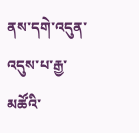ནས་དགེ་འདུན་འདུས་པ་རྒྱ་མཚོའི་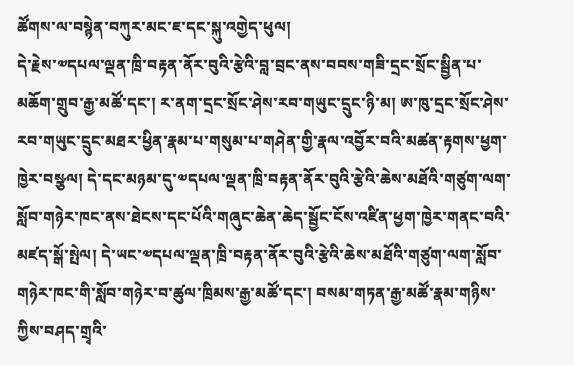ཚོགས་ལ་བསྙེན་བཀུར་མང་ཇ་དང་སྐུ་འགྱེད་ཕུལ།
དེ་རྗེས་༧དཔལ་ལྡན་ཁྲི་བརྟན་ནོར་བུའི་རྩེའི་བླ་བྲང་ནས་བབས་གཟི་དྲང་སྲོང་སྦྱིན་པ་མཆོག་གྲུབ་རྒྱ་མཚོ་དང་། ར་ནག་དྲང་སྲོང་ཤེས་རབ་གཡུང་དྲུང་ཉི་མ། ཨ་ཁུ་དྲང་སྲོང་ཤེས་རབ་གཡུང་དྲུང་མཐར་ཕྱིན་རྣམ་པ་གསུམ་པ་གཤེན་གྱི་རྣལ་འབྱོར་བའི་མཚན་རྟགས་ཕྱག་ཁྱེར་བསྩལ། དེ་དང་མཉམ་དུ་༧དཔལ་ལྡན་ཁྲི་བརྟན་ནོར་བུའི་རྩེའི་ཆེས་མཐོའི་གཙུག་ལག་སློབ་གཉེར་ཁང་ནས་ཐེངས་དང་པོའི་གཞུང་ཆེན་ཆེད་སྦྱོང་ངོས་འཛིན་ཕྱག་ཁྱེར་གནང་བའི་མཛད་སྒོ་སྤེལ། དེ་ཡང་༧དཔལ་ལྡན་ཁྲི་བརྟན་ནོར་བུའི་རྩེའི་ཆེས་མཐོའི་གཙུག་ལག་སློབ་གཉེར་ཁང་གི་སློབ་གཉེར་བ་ཚུལ་ཁྲིམས་རྒྱ་མཚོ་དང་། བསམ་གཏན་རྒྱ་མཚོ་རྣམ་གཉིས་ཀྱིས་བཤད་གྲྭའི་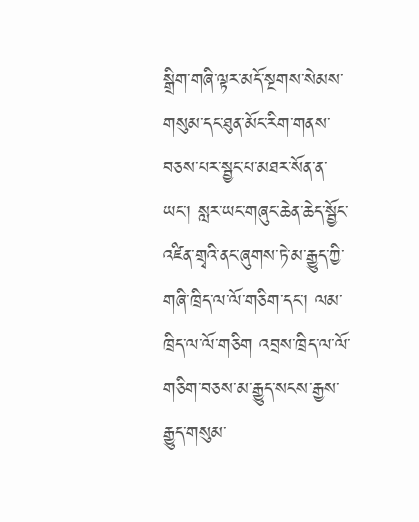སྒྲིག་གཞི་ལྟར་མདོ་སྔགས་སེམས་གསུམ་དང་ཐུན་མོང་རིག་གནས་བཅས་པར་སྦྱང་པ་མཐར་སོན་ན་ཡང་། སླར་ཡང་གཞུང་ཆེན་ཆེད་སྦྱོང་འཛིན་གྲྭའི་ནང་ཞུགས་ཏེ་མ་རྒྱུད་ཀྱི་གཞི་ཁྲིད་ལ་ལོ་གཅིག་དང་། ལམ་ཁྲིད་ལ་ལོ་གཅིག འབྲས་ཁྲིད་ལ་ལོ་གཅིག་བཅས་མ་རྒྱུད་སངས་རྒྱས་རྒྱུད་གསུམ་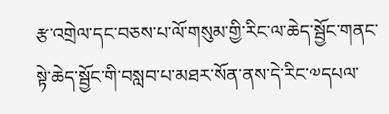རྩ་འགྲེལ་དང་བཅས་པ་ལོ་གསུམ་གྱི་རིང་ལ་ཆེད་སྦྱོང་གནང་སྟེ་ཆེད་སྦྱོང་གི་བསླབ་པ་མཐར་སོན་ནས་དེ་རིང་༧དཔལ་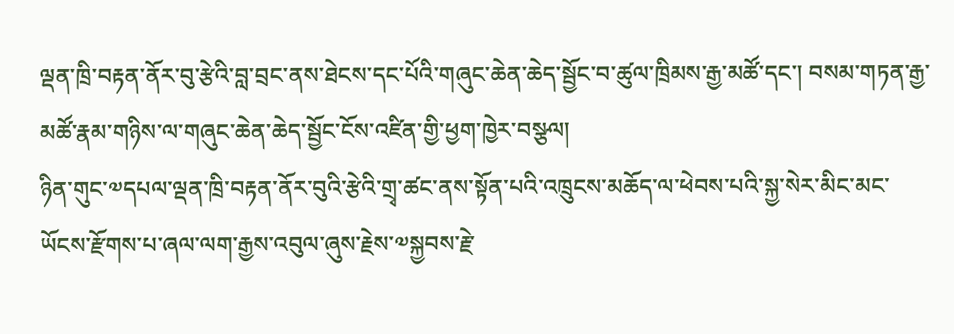ལྡན་ཁྲི་བརྟན་ནོར་བུ་རྩེའི་བླ་བྲང་ནས་ཐེངས་དང་པོའི་གཞུང་ཆེན་ཆེད་སྦྱོང་བ་ཚུལ་ཁྲིམས་རྒྱ་མཚོ་དང་། བསམ་གཏན་རྒྱ་མཚོ་རྣམ་གཉིས་ལ་གཞུང་ཆེན་ཆེད་སྦྱོང་ངོས་འཛིན་གྱི་ཕྱག་ཁྱེར་བསྩལ།
ཉིན་གུང་༧དཔལ་ལྡན་ཁྲི་བརྟན་ནོར་བུའི་རྩེའི་གྲྭ་ཚང་ནས་སྟོན་པའི་འཁྲུངས་མཆོད་ལ་ཕེབས་པའི་སྐྱ་སེར་མིང་མང་ཡོངས་རྫོགས་པ་ཞལ་ལག་རྒྱས་འབུལ་ཞུས་རྗེས་༧སྐྱབས་རྗེ་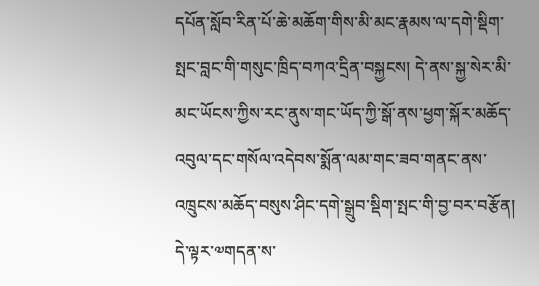དཔོན་སློབ་རིན་པོ་ཆེ་མཆོག་གིས་མི་མང་རྣམས་ལ་དགེ་སྡིག་སྤང་བླང་གི་གསུང་ཁྲིད་བཀའ་དྲིན་བསྐྱངས། དེ་ནས་སྐྱ་སེར་མི་མང་ཡོངས་ཀྱིས་རང་ནུས་གང་ཡོད་ཀྱི་སྒོ་ནས་ཕྱག་སྐོར་མཆོད་འབུལ་དང་གསོལ་འདེབས་སྨོན་ལམ་གང་ཟབ་གནང་ནས་འཁྲུངས་མཆོད་བསུས་ཤིང་དགེ་སྒྲུབ་སྡིག་སྤང་གི་བྱ་བར་བརྩོན། དེ་ལྟར་༧གདན་ས་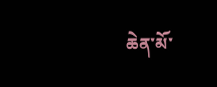ཆེན་མོ་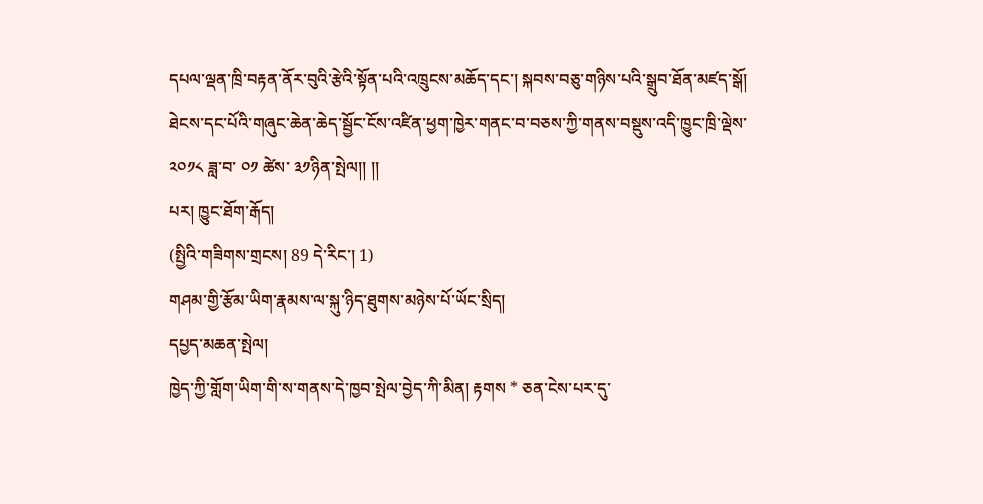དཔལ་ལྡན་ཁྲི་བརྟན་ནོར་བུའི་རྩེའི་སྟོན་པའི་འཁྲུངས་མཆོད་དང་། སྐབས་བཅུ་གཉིས་པའི་སྒྲུབ་ཐོན་མཛད་སྒོ། ཐེངས་དང་པོའི་གཞུང་ཆེན་ཆེད་སྦྱོང་ངོས་འཛིན་ཕྱག་ཁྱེར་གནང་བ་བཅས་ཀྱི་གནས་བསྡུས་འདི་ཁྱུང་ཁྲི་ལྡེས་ ༢༠༡༨ ཟླ་བ་ ༠༡ ཚེས་ ༣༡ཉིན་སྤེལ།། །།
པར། ཁྱུང་ཐོག་རྒོད།
(སྤྱིའི་གཟིགས་གྲངས། 89 དེ་རིང་། 1)
གཤམ་གྱི་རྩོམ་ཡིག་རྣམས་ལ་སྐུ་ཉིད་ཐུགས་མཉེས་པོ་ཡོང་སྲིད།
དཔྱད་མཆན་སྤེལ།
ཁྱེད་ཀྱི་གློག་ཡིག་གི་ས་གནས་དེ་ཁྱབ་སྤེལ་བྱེད་ཀི་མིན། རྟགས * ཅན་ངེས་པར་དུ་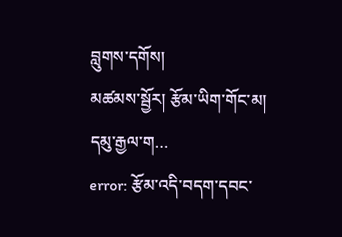བླུགས་དགོས།
མཚམས་སྦྱོར། རྩོམ་ཡིག་གོང་མ།
དམུ་རྒྱལ་ག…
error: རྩོམ་འདི་བདག་དབང་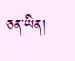ཅན་ཡིན།